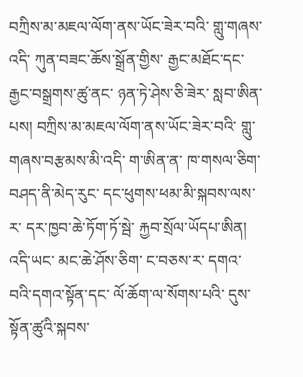བཀྲིས་མ་མཇལ་ལོག་ནས་ཡོང་ཟེར་བའི་ གླུ་གཞས་འདི་ ཀུན་བཟང་ཆོས་སྒྲོན་གྱིས་ རྒྱང་མཐོང་དང་ རྒྱང་བསྒྲགས་ཚུ་ནང་ ཉན་ཏེ་ཤེས་ཅི་ཟེར་ སླབ་ཨིན་པས། བཀྲིས་མ་མཇལ་ལོག་ནས་ཡོང་ཟེར་བའི་ གླུ་གཞས་བརྩམས་མི་འདི་ ག་ཨིན་ན་ ཁ་གསལ་ཅིག་ བཤད་ནི་མེད་རུང་ དང་ཕུགས་ཕམ་མི་སྐབས་ལས་ར་ དར་ཁྱབ་ཆེ་ཏོག་ཏོ་སྦེ་ རྐྱབ་སྲོལ་ཡོདཔ་ཨིན། འདི་ཡང་ མང་ཆེ་ཤོས་ཅིག་ ང་བཅས་ར་ དགའ་བའི་དགའ་སྟོན་དང་ ལོ་ཆོག་ལ་སོགས་པའི་ དུས་སྟོན་ཚུའི་སྐབས་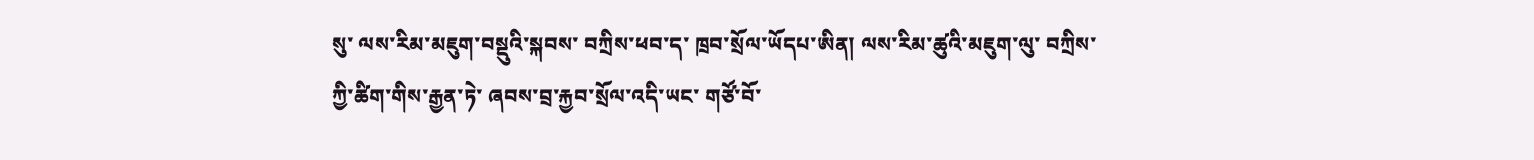སུ་ ལས་རིམ་མཇུག་བསྡུའི་སྐབས་ བཀྲིས་ཕབ་ད་ ཁྲབ་སྲོལ་ཡོདཔ་ཨིན། ལས་རིམ་ཚུའི་མཇུག་ལུ་ བཀྲིས་ཀྱི་ཚིག་གིས་རྒྱན་ཏེ་ ཞབས་བྲ་རྐྱབ་སྲོལ་འདི་ཡང་ གཙོ་བོ་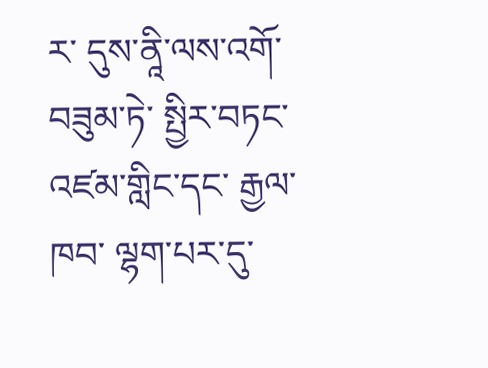ར་ དུས་ནཱི་ལས་འགོ་བཟུམ་ཏེ་ སྤྱིར་བཏང་འཛམ་གླིང་དང་ རྒྱལ་ཁབ་ ལྷག་པར་དུ་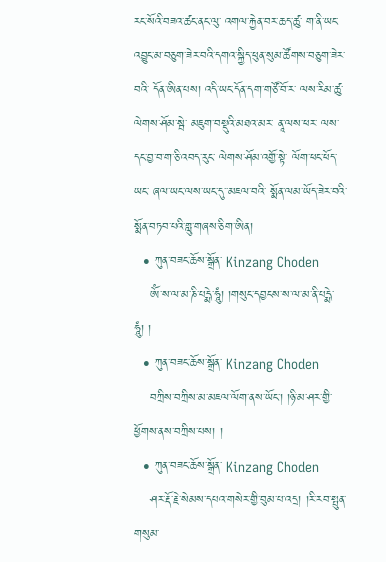རང་སོའི་བཟའ་ཚང་ནང་ལུ་ འགལ་རྐྱེན་བར་ཆད་ཚུ་ ག་ནི་ཡང་འབྱུང་མ་བཅུག་ཟེར་བའི་དགའ་སྐྱིད་ཕུན་སུམ་ཚོགས་བཅུག་ཟེར་བའི་ དོན་ཨིན་པས། འདི་ཡང་དོན་དག་གཙོ་བོ་ར་ ལས་རིམ་ཚུ་ལེགས་ཤོམ་སྦེ་ མཇུག་བསྡུའི་མཐའ་མར་ ནཱ་ལས་ཕར་ ལས་དང་བྱ་བ་ག་ཅི་འབད་རུང་ ལེགས་ཤོམ་འགྱོ་སྟེ་ ལོག་ཕང་ཕོད་ཡང་ ཞལ་ཡང་ལས་ཡང་དུ་་མཇལ་བའི་ སྨོན་ལམ་ཡོད་ཟེར་བའི་ སྨོན་བཏབ་པའི་གླུ་གཞས་ཅིག་ཨིན།
  • ཀུན་བཟང་ཆོས་སྒྲོན་ Kinzang Choden
    ཨོཾ་ས་ལ་མ་ཎི་པདྨེ་ཧཱུཾ། །གསུང་དབྱངས་ས་ལ་མ་ནི་པདྨེ་ཧཱུཾ། །
  • ཀུན་བཟང་ཆོས་སྒྲོན་ Kinzang Choden
    བཀྲིས་བཀྲིས་མ་མཇལ་ལོག་ནས་ཡོང་། །ཉི་མ་ཤར་གྱི་ཕྱོགས་ནས་བཀྲིས་པས། །
  • ཀུན་བཟང་ཆོས་སྒྲོན་ Kinzang Choden
    ཤར་རྡོ་རྗེ་སེམས་དཔའ་གསེར་གྱི་བུམ་པ་འདྲ། །རི་རབ་སྤུན་གསུམ་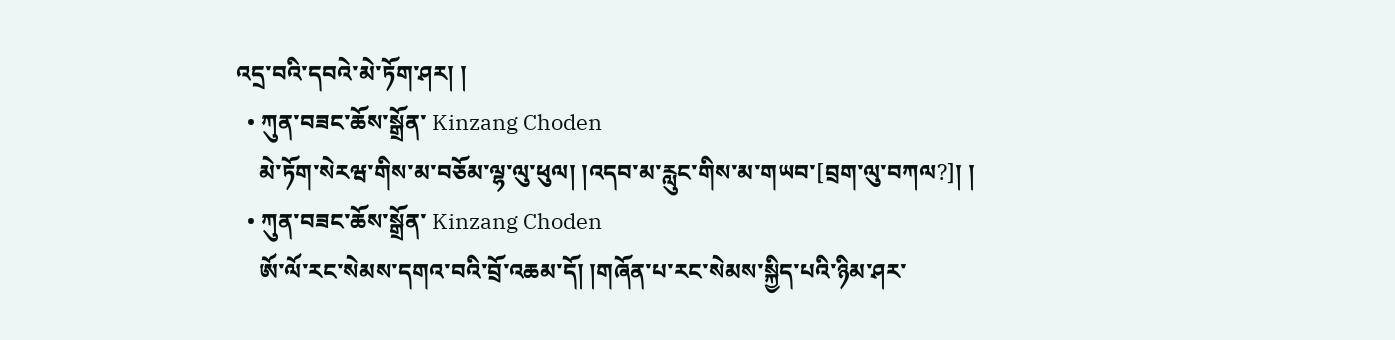འདྲ་བའི་དབའེ་མེ་ཏོག་ཤར། །
  • ཀུན་བཟང་ཆོས་སྒྲོན་ Kinzang Choden
    མེ་ཏོག་སེརཝ་གིས་མ་བཅོམ་ལྷ་ལུ་ཕུལ། །འདབ་མ་རླུང་གིས་མ་གཡབ་[བྲག་ལུ་བཀལ?]། །
  • ཀུན་བཟང་ཆོས་སྒྲོན་ Kinzang Choden
    ཨོ་ལོ་རང་སེམས་དགའ་བའི་བྲོ་འཆམ་དོ། །གཞོན་པ་རང་སེམས་སྐྱིད་པའི་ཉིམ་ཤར་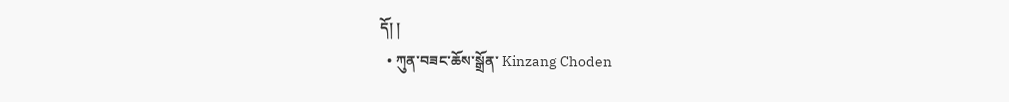དོ། །
  • ཀུན་བཟང་ཆོས་སྒྲོན་ Kinzang Choden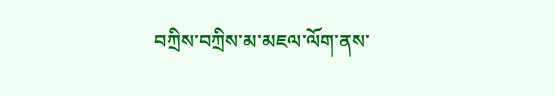བཀྲིས་བཀྲིས་མ་མཇལ་ལོག་ནས་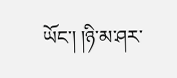ཡོང་། །ཉི་མ་ཤར་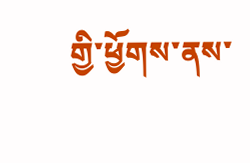གྱི་ཕྱོགས་ནས་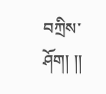བཀྲིས་ཤོག། །།